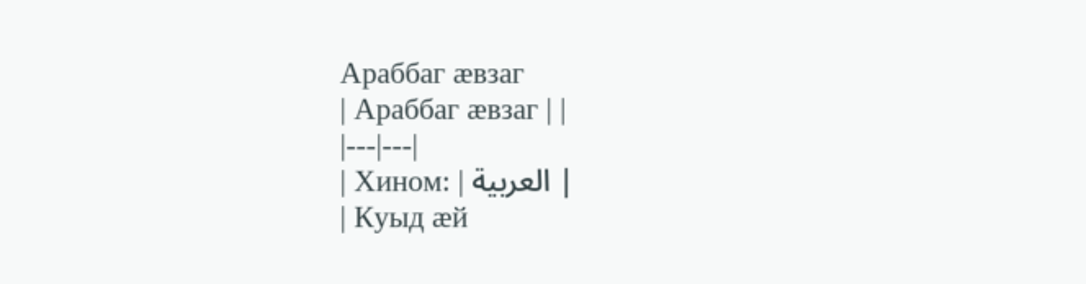Араббаг æвзаг
| Араббаг æвзаг | |
|---|---|
| Хином: | العربية |
| Куыд æй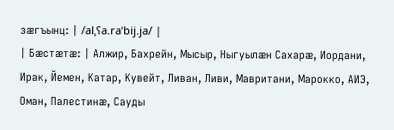зæгъынц: | /alˌʕa.raˈbij.ja/ |
| Бæстæтæ: | Алжир, Бахрейн, Мысыр, Ныгуылæн Сахарæ, Иордани, Ирак, Йемен, Катар, Кувейт, Ливан, Ливи, Мавритани, Марокко, АИЭ, Оман, Палестинæ, Сауды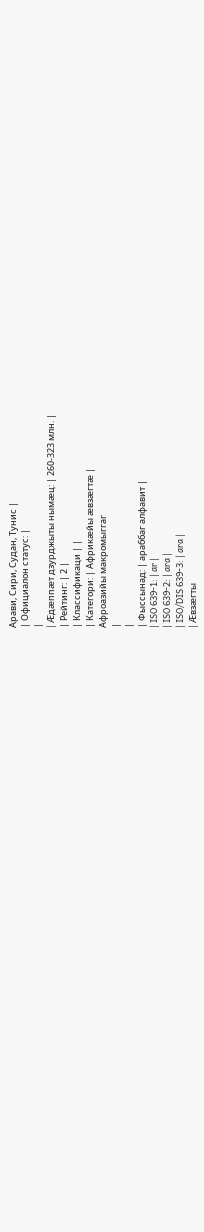Арави, Сири, Судан, Тунис |
| Официалон статус: |
|
| Æдæппæт дзурджыты нымæц: | 260-323 млн. |
| Рейтинг: | 2 |
| Классификаци | |
| Категори: | Африкæйы æвзæгтæ |
Афроазийы макромыггаг
|
|
| Фыссынад: | араббаг алфавит |
| ISO 639-1: | ar |
| ISO 639-2: | ara |
| ISO/DIS 639-3: | ara |
| Æвзæгты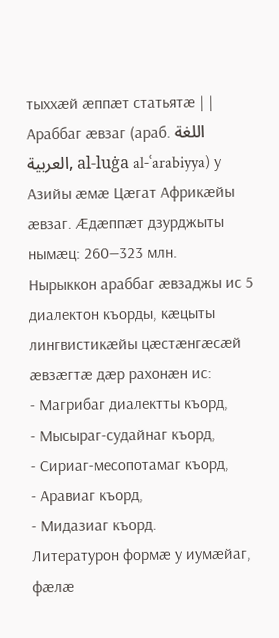тыххæй æппæт статьятæ | |
Араббаг æвзаг (араб. اللغة العربية, al-luġa al-ʿarabiyya) у Азийы æмæ Цæгат Африкæйы æвзаг. Æдæппæт дзурджыты нымæц: 260—323 млн.
Нырыккон араббаг æвзаджы ис 5 диалектон къорды, кæцыты лингвистикæйы цæстæнгæсæй æвзæгтæ дæр рахонæн ис:
- Магрибаг диалектты къорд,
- Мысыраг-судайнаг къорд,
- Сириаг-месопотамаг къорд,
- Аравиаг къорд,
- Мидазиаг къорд.
Литературон формæ у иумæйаг, фæлæ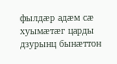фылдæр адæм сæ хуымæтæг царды дзурынц бынæттон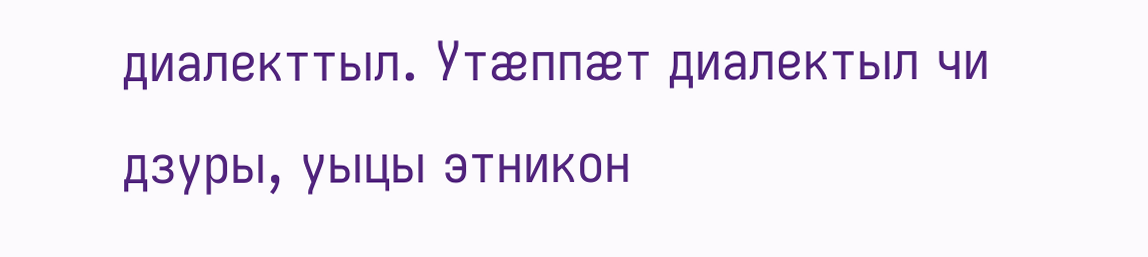диалекттыл. Утæппæт диалектыл чи дзуры, уыцы этникон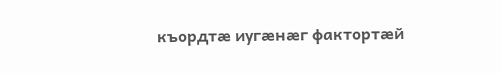къордтæ иугæнæг фактортæй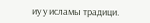иу у исламы традици.